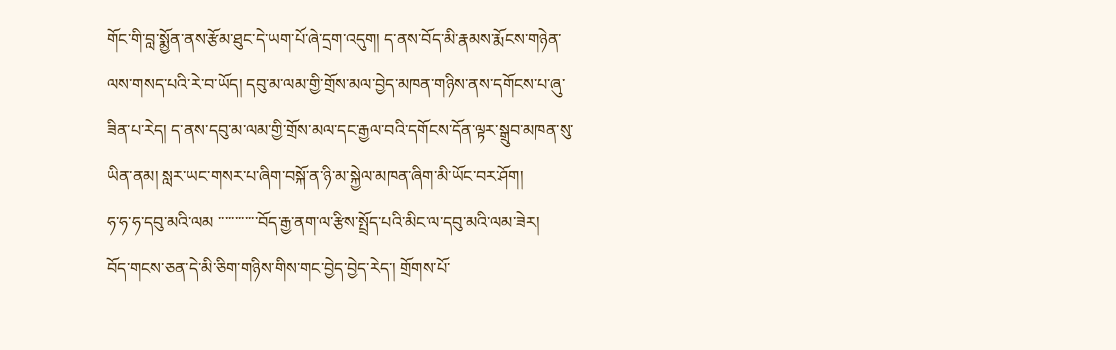གོང་གི་བླ་སྨྱོན་ནས་རྩོམ་ཐུང་དེ་ཡག་པོ་ཞེ་དྲག་འདུག། ད་ནས་བོད་མི་རྣམས་རྨོངས་གཉེན་ལས་གསད་པའི་རེ་བ་ཡོད། དབུ་མ་ལམ་གྱི་གྲོས་མལ་བྱེད་མཁན་གཉིས་ནས་དགོངས་པ་ཞུ་ཟིན་པ་རེད། ད་ནས་དབུ་མ་ལམ་གྱི་གྲོས་མལ་དང་རྒྱལ་བའི་དགོངས་དོན་ལྟར་སྒྲུབ་མཁན་སུ་ཡིན་ནམ། སླར་ཡང་གསར་པ་ཞིག་བསྐོ་ན་ཉི་མ་སྐྱེལ་མཁན་ཞིག་མི་ཡོང་བར་ཤོག།
ཧ་ཧ་ཧ་དབུ་མའི་ལམ ་་་་་་་་་་་་བོད་རྒྱ་ནག་ལ་རྩིས་སྤྲོད་པའི་མིང་ལ་དབུ་མའི་ལམ་ཟེར།
བོད་གངས་ཅན་དེ་མི་ཅིག་གཉིས་གིས་གང་བྱེད་བྱེད་རེད་། གྲོགས་པོ་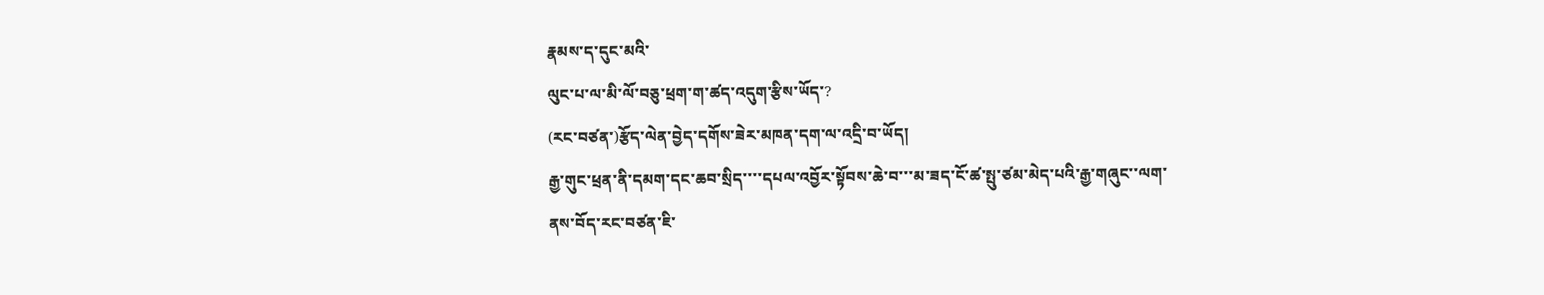རྣམས་ད་དུང་མའི་
ལུང་པ་ལ་མི་ལོ་བཅུ་ཕྲག་ག་ཚད་འདུག་རྩིས་ཡོད་?
(རང་བཙན་)རྩོད་ལེན་བྱེད་དགོས་ཟེར་མཁན་དག་ལ་འདྲི་བ་ཡོད།
རྒྱ་གུང་ཕྲན་ནི་དམག་དང་ཆབ་སྲིད་་་་དཔལ་འབྱོར་སྟོབས་ཆེ་བ་་་མ་ཟད་ངོ་ཚ་སྤུ་ཙམ་མེད་པའི་རྒྱ་གཞུང་་ལག་ནས་བོད་རང་བཙན་ཇི་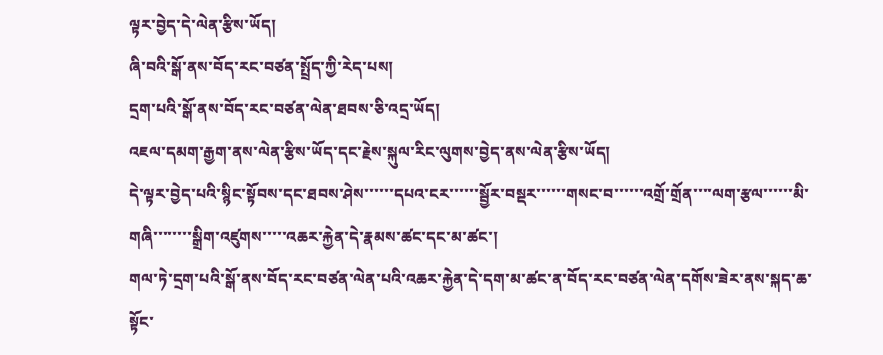ལྟར་བྱེད་དེ་ལེན་རྩིས་ཡོད།
ཞི་བའི་སྒོ་ནས་བོད་རང་བཙན་སྤྲོད་ཀྱི་རེད་པས།
དྲག་པའི་སྒོ་ནས་བོད་རང་བཙན་ལེན་ཐབས་ཅི་འདྲ་ཡོད།
འཇལ་དམག་རྒྱག་ནས་ལེན་རྩིས་ཡོད་དང་རྗེས་སྐུལ་རིང་ལུགས་བྱེད་ནས་ལེན་རྩིས་ཡོད།
དེ་ལྟར་བྱེད་པའི་སྙིང་སྟོབས་དང་ཐབས་ཤེས་་་་་་དཔའ་ངར་་་་་་སྦྱོར་བསྡར་་་་་་གསང་བ་་་་་་འགྲོ་གྲོན་་་་ལག་རྩལ་་་་་་མི་གཞི་་་་་་་་སྒྲིག་འཛུགས་་་་་འཆར་རྐྱེན་དེ་རྣམས་ཚང་དང་མ་ཚང་།
གལ་ཏེ་དྲག་པའི་སྒོ་ནས་བོད་རང་བཙན་ལེན་པའི་འཆར་རྐྱེན་དེ་དག་མ་ཚང་ན་བོད་རང་བཙན་ལེན་དགོས་ཟེར་ནས་སྐད་ཆ་སྟོང་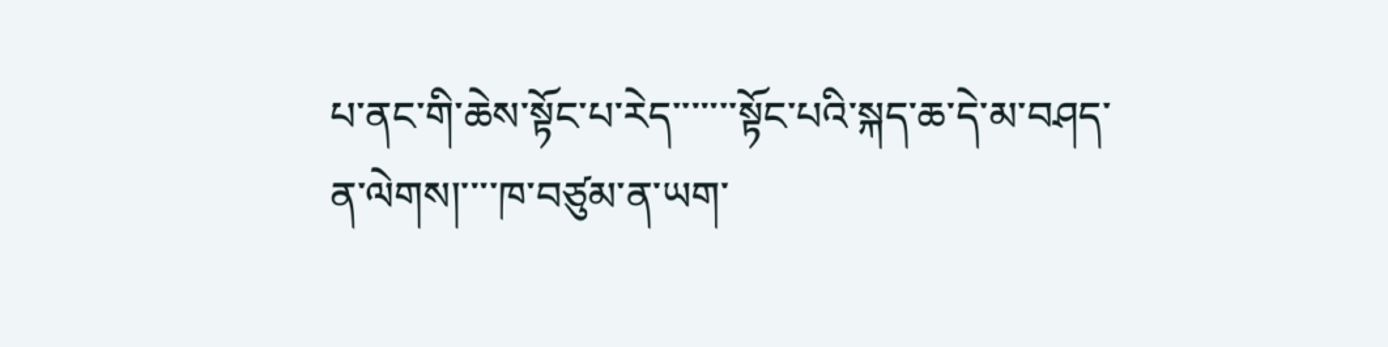པ་ནང་གི་ཆེས་སྟོང་པ་རེད་་་་་་་སྟོང་པའི་སྐད་ཆ་དེ་མ་བཤད་ན་ལེགས།་་་་ཁ་བཙུམ་ན་ཡག་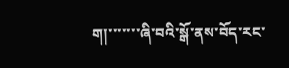ག།་་་་་་་ཞི་བའི་སྒོ་ནས་བོད་རང་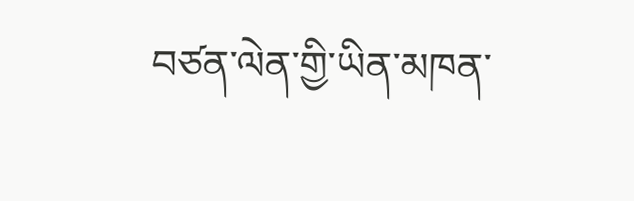བཙན་ལེན་གྱི་ཡིན་མཁན་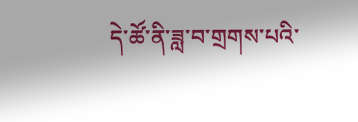དེ་ཚོ་ནི་ཟླ་བ་གྲགས་པའི་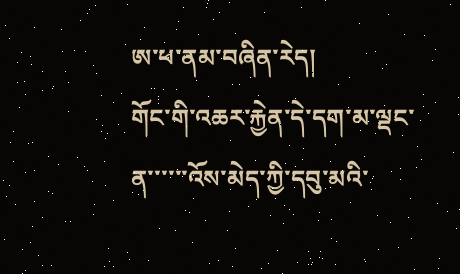ཨ་ཕ་ནམ་བཞིན་རེད།
གོང་གི་འཆར་རྐྱེན་དེ་དག་མ་ལྡང་ན་་་་་་འོས་མེད་ཀྱི་དབུ་མའི་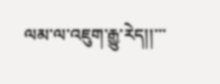ལམ་ལ་འཇུག་རྒྱུ་རེད།།་་་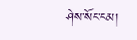ཤེས་སོང་ངམ།